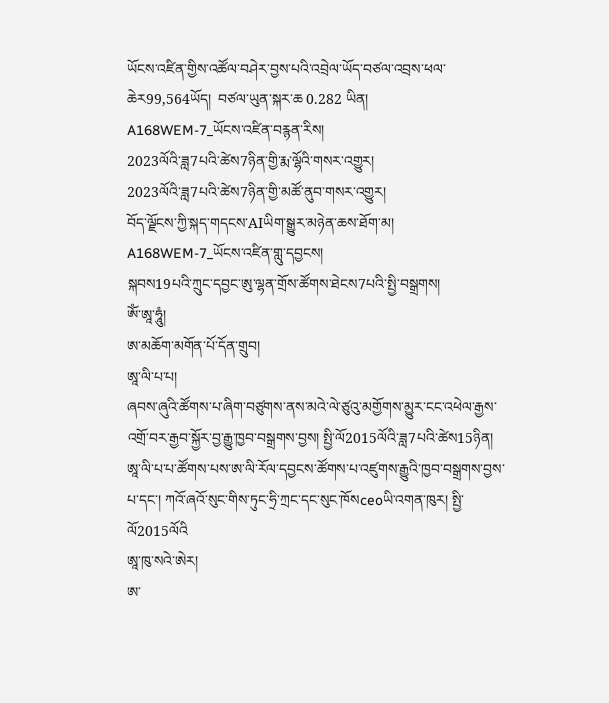ཡོངས་འཛིན་གྱིས་འཚོལ་བཤེར་བྱས་པའི་འབྲེལ་ཡོད་བཙལ་འབྲས་ཕལ་ཆེར99,564ཡོད།  བཙལ་ཡུན་སྐར་ཆ 0.282 ཡིན།
A168WEM-7_ཡོངས་འཛིན་བརྙན་རིས།
2023ལོའི་ཟླ7པའི་ཚེས7ཉིན་གྱི་རྨ་ལྷོའི་གསར་འགྱུར།
2023ལོའི་ཟླ7པའི་ཚེས7ཉིན་གྱི་མཚོ་ནུབ་གསར་འགྱུར།
བོད་ལྗོངས་ཀྱི་སྐད་གདངས་AIཡིག་སྒྱུར་མཉེན་ཆས་ཐོག་མ།
A168WEM-7_ཡོངས་འཛིན་གླུ་དབྱངས།
སྐབས19པའི་ཀྲུང་དབྱང་ཨུ་ལྷན་གྲོས་ཚོགས་ཐེངས7པའི་སྤྱི་བསྒྲགས།
ཨོཾ་ཨཱ་ཧཱུཾ།
ཨ་མཆོག་མགོན་པོ་དོན་གྲུབ།
ཨཱ་ལི་པ་པ།
ཞབས་ཞུའི་ཚོགས་པ་ཞིག་བཙུགས་ནས་མའེ་ལེ་ཙུའུ་མགྱོགས་མྱུར་ངང་འཕེལ་རྒྱས་འགྲོ་བར་རྒྱབ་སྐྱོར་བྱ་རྒྱུ་ཁྱབ་བསྒྲགས་བྱས། སྤྱི་ལོ2015ལོའི་ཟླ7པའི་ཚེས15ཉིན། ཨཱ་ལི་པ་པ་ཚོགས་པས་ཨ་ལི་རོལ་དབྱངས་ཚོགས་པ་འཛུགས་རྒྱུའི་ཁྱབ་བསྒྲགས་བྱས་པ་དང་། ཀའོ་ཞའོ་སུང་གིས་ཏུང་ཧྲི་ཀྲང་དང་སུང་ཁོསceoཡི་འགན་ཁུར། སྤྱི་ལོ2015ལོའི
ཨཱ་ཁུ་སའེ་ཨེར།
ཨ་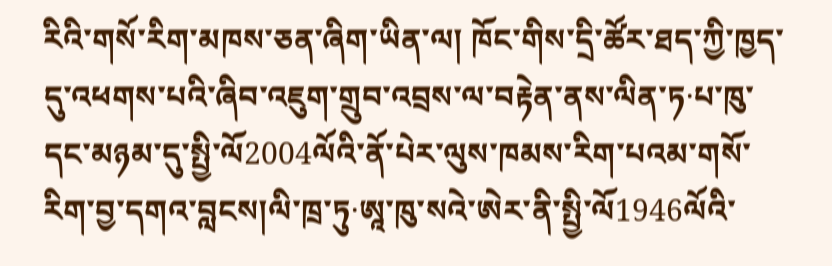རིའི་གསོ་རིག་མཁས་ཅན་ཞིག་ཡིན་ལ། ཁོང་གིས་དྲི་ཚོར་ཐད་ཀྱི་ཁྱད་དུ་འཕགས་པའི་ཞིབ་འཇུག་གྲུབ་འབྲས་ལ་བརྟེན་ནས་ལིན་ཏ·པ་ཁུ་དང་མཉམ་དུ་སྤྱི་ལོ2004ལོའི་ནོ་པེར་ལུས་ཁམས་རིག་པའམ་གསོ་རིག་བྱ་དགའ་བླངས།ལི་ཁྲ་ཏུ·ཨཱ་ཁུ་སའེ་ཨེར་ནི་སྤྱི་ལོ1946ལོའི་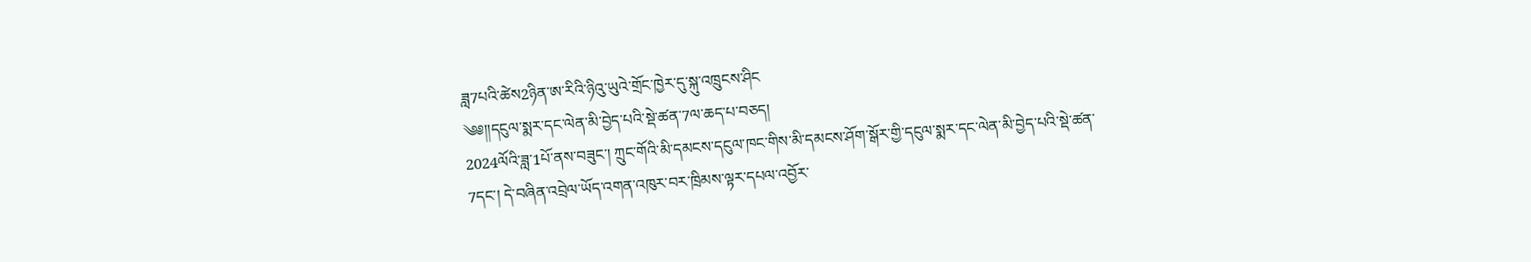ཟླ7པའི་ཚེས2ཉིན་ཨ་རིའི་ཉིའུ་ཡུའེ་གྲོང་ཁྱེར་དུ་སྐུ་འཁྲུངས་ཤིང
༄༅།།དངུལ་སྨར་དང་ལེན་མི་བྱེད་པའི་སྡེ་ཚན་7ལ་ཆད་པ་བཅད།
2024ལོའི་ཟླ་1པོ་ནས་བཟུང་། ཀྲུང་གོའི་མི་དམངས་དངུལ་ཁང་གིས་མི་དམངས་ཤོག་སྒོར་གྱི་དངུལ་སྨར་དང་ལེན་མི་བྱེད་པའི་སྡེ་ཚན་7དང་། དེ་བཞིན་འབྲེལ་ཡོད་འགན་འཁུར་བར་ཁྲིམས་ལྟར་དཔལ་འབྱོར་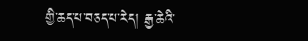གྱི་ཆད་པ་བཅད་པ་རེད། རྒྱ་ཆེའི་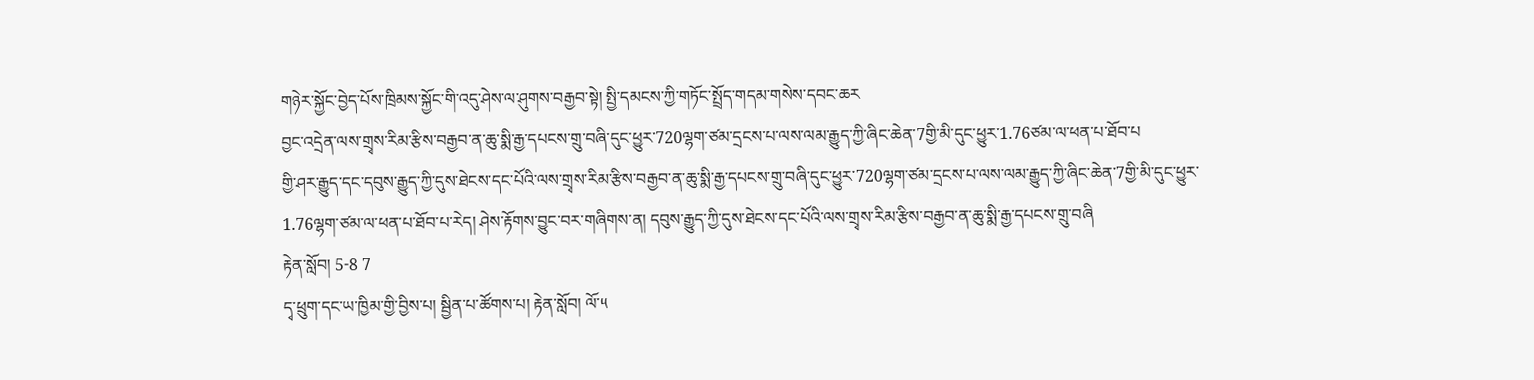གཉེར་སྐྱོང་བྱེད་པོས་ཁྲིམས་སྐྱོང་གི་འདུ་ཤེས་ལ་ཤུགས་བརྒྱབ་སྟེ། སྤྱི་དམངས་ཀྱི་གཏོང་སྤྲོད་གདམ་གསེས་དབང་ཆར
བྱང་འདྲེན་ལས་གྲྭས་རིམ་རྩིས་བརྒྱབ་ན་ཆུ་སྨི་རྒྱ་དཔངས་གྲུ་བཞི་དུང་ཕྱུར་720ལྷག་ཙམ་དྲངས་པ་ལས་ལམ་རྒྱུད་ཀྱི་ཞིང་ཆེན་7གྱི་མི་དུང་ཕྱུར་1.76ཙམ་ལ་ཕན་པ་ཐོབ་པ
གྱི་ཤར་རྒྱུད་དང་དབུས་རྒྱུད་ཀྱི་དུས་ཐེངས་དང་པོའི་ལས་གྲྭས་རིམ་རྩིས་བརྒྱབ་ན་ཆུ་སྨི་རྒྱ་དཔངས་གྲུ་བཞི་དུང་ཕྱུར་720ལྷག་ཙམ་དྲངས་པ་ལས་ལམ་རྒྱུད་ཀྱི་ཞིང་ཆེན་7གྱི་མི་དུང་ཕྱུར་1.76ལྷག་ཙམ་ལ་ཕན་པ་ཐོབ་པ་རེད། ཤེས་རྟོགས་བྱུང་བར་གཞིགས་ན། དབུས་རྒྱུད་ཀྱི་དུས་ཐེངས་དང་པོའི་ལས་གྲྭས་རིམ་རྩིས་བརྒྱབ་ན་ཆུ་སྨི་རྒྱ་དཔངས་གྲུ་བཞི
རྟེན་སློབ། 5-8 7
དྭ་ཕྲུག་དང་ཡ་ཁྱིམ་གྱི་བྱིས་པ། སྦྱིན་པ་ཚོགས་པ། རྟེན་སློབ། ལོ་༥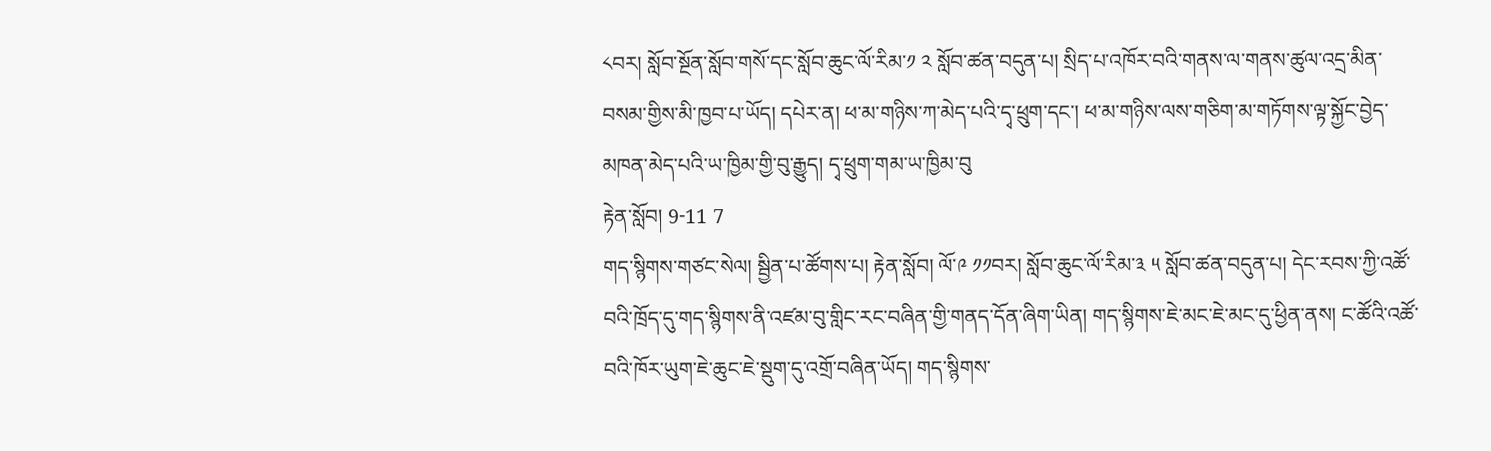༨བར། སློབ་སྔོན་སློབ་གསོ་དང་སློབ་ཆུང་ལོ་རིམ་༡ ༢ སློབ་ཚན་བདུན་པ། སྲིད་པ་འཁོར་བའི་གནས་ལ་གནས་ཚུལ་འདྲ་མིན་བསམ་གྱིས་མི་ཁྱབ་པ་ཡོད། དཔེར་ན། ཕ་མ་གཉིས་ཀ་མེད་པའི་དྭ་ཕྲུག་དང་། ཕ་མ་གཉིས་ལས་གཅིག་མ་གཏོགས་ལྟ་སྐྱོང་བྱེད་མཁན་མེད་པའི་ཡ་ཁྱིམ་གྱི་བུ་རྒྱུད། དྭ་ཕྲུག་གམ་ཡ་ཁྱིམ་བུ
རྟེན་སློབ། 9-11 7
གད་སྙིགས་གཙང་སེལ། སྦྱིན་པ་ཚོགས་པ། རྟེན་སློབ། ལོ་༩ ༡༡བར། སློབ་ཆུང་ལོ་རིམ་༣ ༥ སློབ་ཚན་བདུན་པ། དེང་རབས་ཀྱི་འཚོ་བའི་ཁྲོད་དུ་གད་སྙིགས་ནི་འཛམ་བུ་གླིང་རང་བཞིན་གྱི་གནད་དོན་ཞིག་ཡིན། གད་སྙིགས་ཇེ་མང་ཇེ་མང་དུ་ཕྱིན་ནས། ང་ཚོའི་འཚོ་བའི་ཁོར་ཡུག་ཇེ་ཆུང་ཇེ་སྡུག་དུ་འགྲོ་བཞིན་ཡོད། གད་སྙིགས་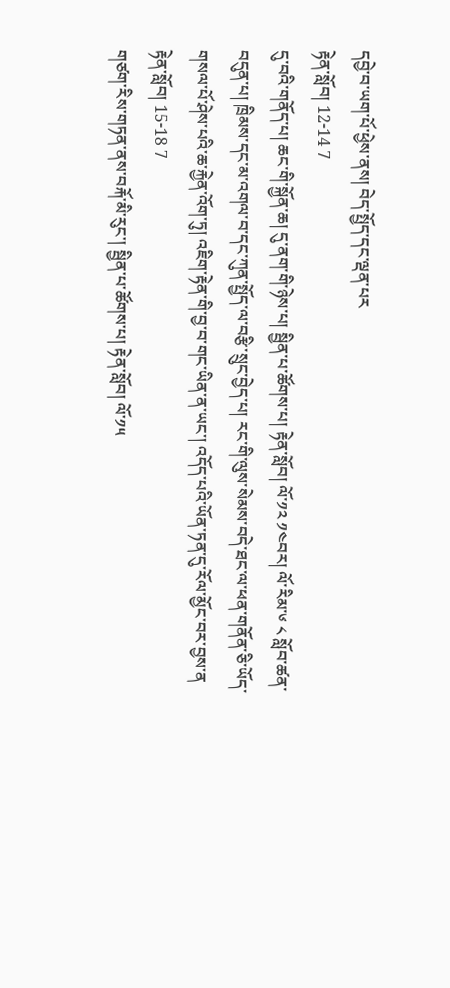དབྱེ་བ་ཡག་པོ་ཕྱེས་ནས། བེད་སྤྱོད་དང་ལྡན་པར
རྟེན་སློབ། 12-14 7
དུ་བའི་གནོད་པ། ཆང་གི་སྐྱོན་ཆ། དུ་ནག་གི་ཉེས་པ། སྦྱིན་པ་ཚོགས་པ། རྟེན་སློབ། ལོ་༡༢ ༡༤བར། ལོ་རིམ་༦ ༨ སློབ་ཚན་བདུན་པ། ཁྲིམས་དང་མ་འགལ་བ་དང་ཀུན་སྤྱོད་ལ་བརྩི་སྲུང་བྱེད་པ། རང་གི་ལུས་སེམས་བདེ་ཐང་ལ་ཕན་གནོན་ཅི་ཡོད་གསལ་པོ་ཤེས་པའི་ཆ་རྐྱེན་འོག་ཏུ། འཇིག་རྟེན་གི་བྱ་བ་གང་ཡིན་ན་ཡང་། འདོད་པའི་ཡོན་ཏན་དུ་རོལ་མྱོང་བར་བྱས་ན
རྟེན་སློབ། 15-18 7
གཙག་རིས་གཏན་ནས་བརྐོ་མི་རུང་། སྦྱིན་པ་ཚོགས་པ། རྟེན་སློབ། ལོ་༡༥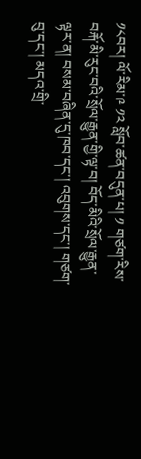༡༨བར། ལོ་རིམ་༩ ༡༢ སློབ་ཚན་བདུན་པ། ༡ གཙག་རིས་བརྐོ་མི་རུང་བའི་སྲོལ་རྒྱུན་གྱི་ལྟ་བ། བོད་མིའི་སྲོལ་རྒྱུན་ལྟར་ན། བསམ་བཞིན་དུ་ཁབ་དང་། འབུགས་དང་། གཙག་བུ་དང་། མདའ་གྲི་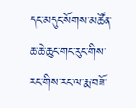དང་མདུང་སོགས་མཚོན་ཆ་ཆེ་ཆུང་གང་རུང་གིས་རང་གིས་རང་ལ་རྨ་བཟོ་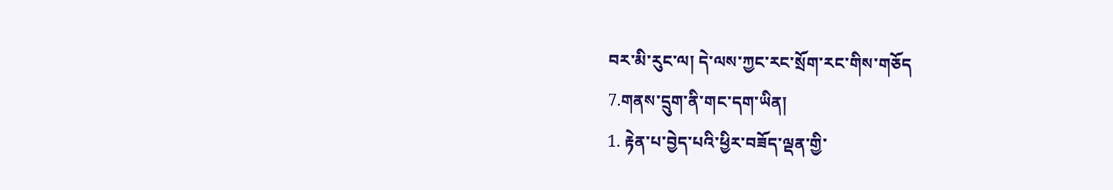བར་མི་རུང་ལ། དེ་ལས་ཀྱང་རང་སྲོག་རང་གིས་གཅོད
7.གནས་དྲུག་ནི་གང་དག་ཡིན།
1. རྟེན་པ་བྱེད་པའི་ཕྱིར་བཟོད་ལྡན་གྱི་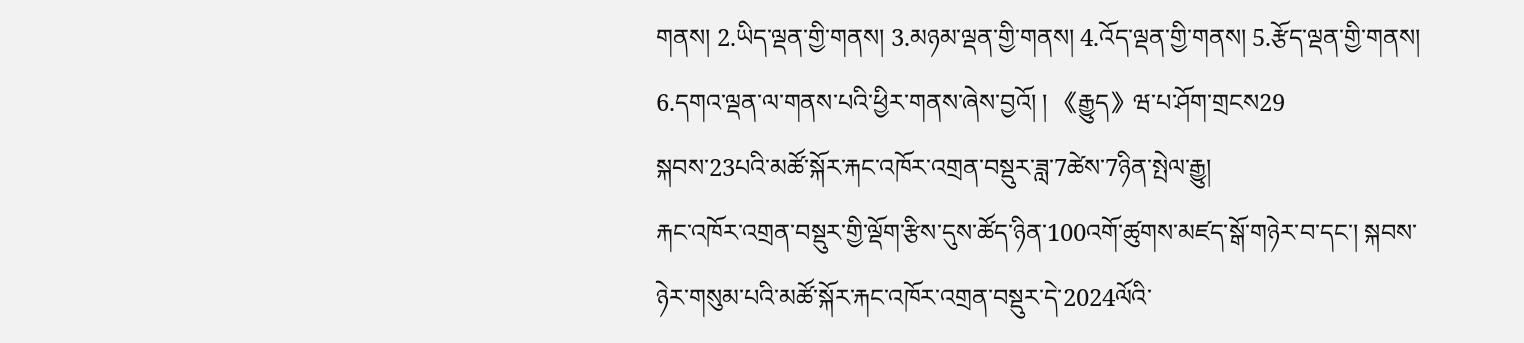གནས། 2.ཡིད་ལྡན་གྱི་གནས། 3.མཉམ་ལྡན་གྱི་གནས། 4.འོད་ལྡན་གྱི་གནས། 5.རྩོད་ལྡན་གྱི་གནས། 6.དགའ་ལྡན་ལ་གནས་པའི་ཕྱིར་གནས་ཞེས་བྱའོ། ། 《རྒྱུད》ཝ་པ་ཤོག་གྲངས29
སྐབས་23པའི་མཚོ་སྐོར་རྐང་འཁོར་འགྲན་བསྡུར་ཟླ་7ཚེས་7ཉིན་སྤེལ་རྒྱུ།
རྐང་འཁོར་འགྲན་བསྡུར་གྱི་ལྡོག་རྩིས་དུས་ཚོད་ཉིན་100འགོ་ཚུགས་མཛད་སྒོ་གཉེར་བ་དང་། སྐབས་ཉེར་གསུམ་པའི་མཚོ་སྐོར་རྐང་འཁོར་འགྲན་བསྡུར་དེ་2024ལོའི་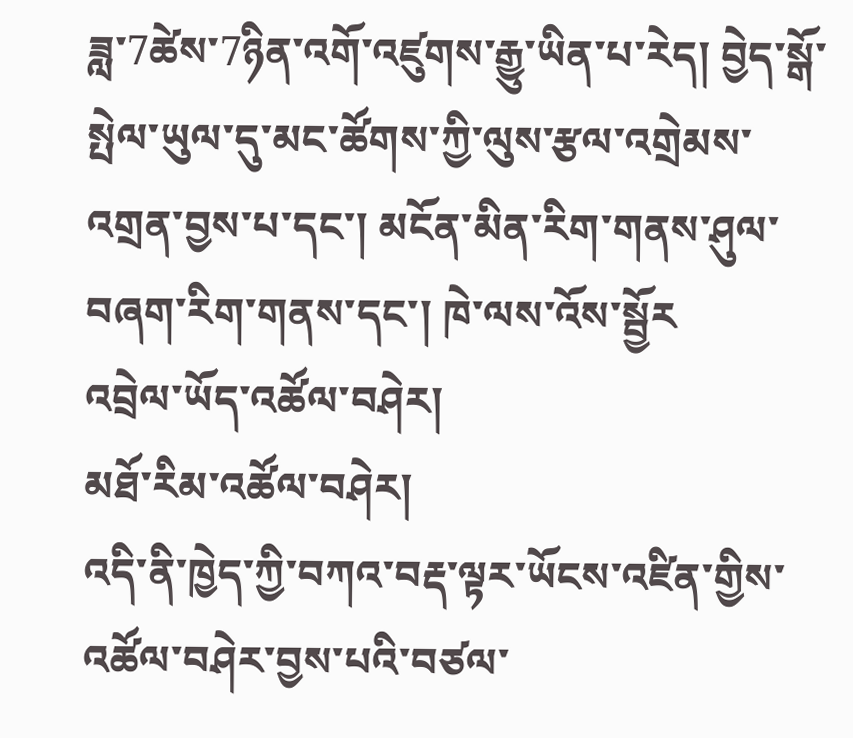ཟླ་7ཚེས་7ཉིན་འགོ་འཛུགས་རྒྱུ་ཡིན་པ་རེད། བྱེད་སྒོ་སྤེལ་ཡུལ་དུ་མང་ཚོགས་ཀྱི་ལུས་རྩལ་འགྲེམས་འགྲན་བྱས་པ་དང་། མངོན་མིན་རིག་གནས་ཤུལ་བཞག་རིག་གནས་དང་། ཁེ་ལས་འོས་སྦྱོར
འབྲེལ་ཡོད་འཚོལ་བཤེར།
མཐོ་རིམ་འཚོལ་བཤེར།
འདི་ནི་ཁྱེད་ཀྱི་བཀའ་བརྡ་ལྟར་ཡོངས་འཛིན་གྱིས་འཚོལ་བཤེར་བྱས་པའི་བཙལ་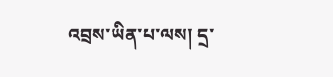འབྲས་ཡིན་པ་ལས། དྲ་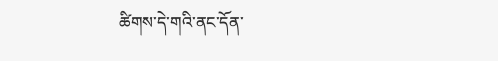ཚིགས་དེ་གའི་ནང་དོན་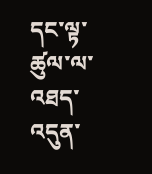དང་ལྟ་ཚུལ་ལ་འཐད་འདུན་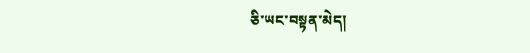ཅི་ཡང་བསྟན་མེད།